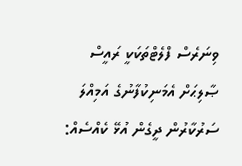ވިނަރެސް ފްލެޓްތަކަކީ ރައީސް ޞާލިޙަށް އެމަނިކުފާނުގެ އަމިއްލަ ސަރުކާރުން ދީގެން އުޅޭ ކެއްސެއް: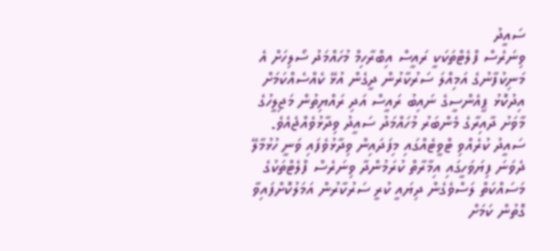ސައީދު
ވިނަރެސް ފްލެޓްތަކަކީ ރައީސް އިބްރާހިމް މުހައްމަދު ސޯލިހަށް އެ މަނިކުފާނުގެ އަމިއްލަ ސަރުކާރުން ދީގެން އުޅޭ ކެއްސެއްކަމަށް އިދުކޮޅު ޕީއެންސީގެ ނައިބު ރައީސް އަދި ރައްޔިތުން މަޖިލީހުގެ މާވަށު ދާއިރާގެ މެންބަރު މުހައްމަދު ސައީދު ވިދާޅުވެއްޖެއެވެ.
ސައީދު ކުރެއްވި ޓްވީޓެއްގައި މިފަދައިން ވިދާޅުވެފައި ވަނީ ހުޅުމާލޭ ދެވަނަ ފިޔަވަހީގައި އިމާރާތް ކުރަމުންދާ ވިނަރެސް ފްލެޓްތަކުގެ މަސައްކަތް ލަސްވެގެން ދިޔައީ ކުރީ ސަރުކާރުން އަމަލުކޮށްފައިވާ ގޮތުން ކަމަށް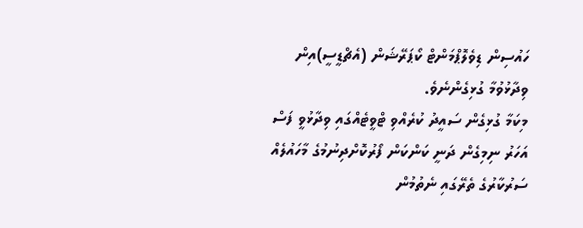ހައުސިން ޑިވެލޮޕްމަންޓް ކޯޕަރޭޝަން (އެޗްޑީސީ)އިން ވިދާޅުވުމާ ގުޅިގެންނެވެ.
މިކަމާ ގުޅިގެން ސައީދު ކުރެއްވި ޓްވީޓެއްގައި ވިދާޅުވީ ފަސް އަހަރު ނިމިގެން ދަނީ ކަންކަން ފޯރުކޮށްދިނުމުގެ މާހައުލެއް ސަރުކާރުގެ ތެރޭގައި ނެތުމުން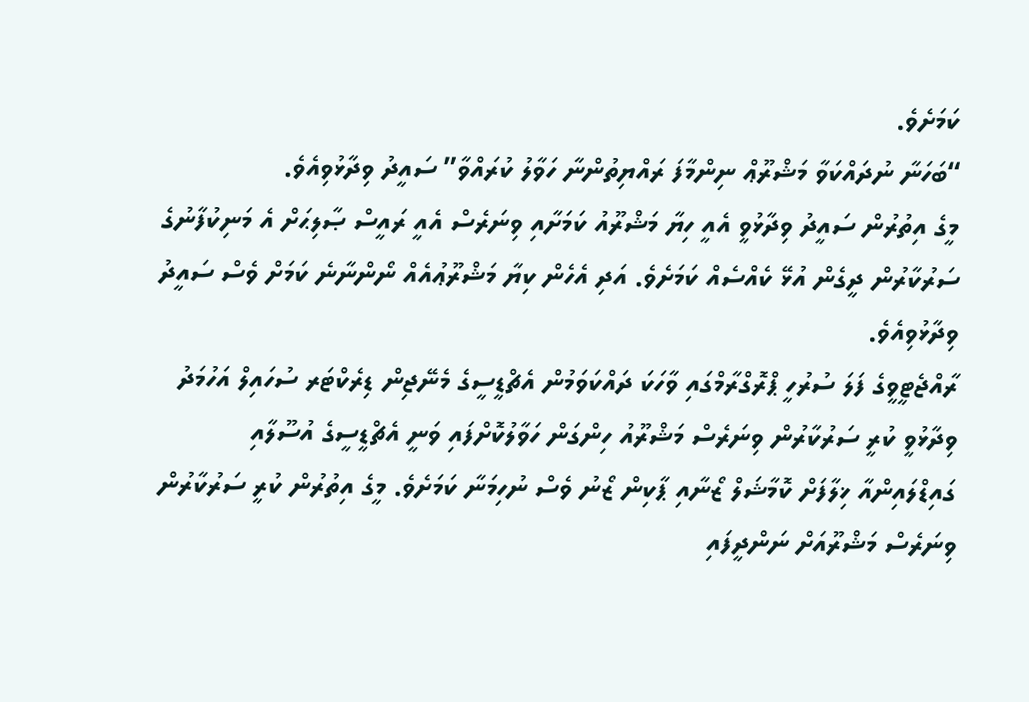ކަމަށެވެ.
“ބަހަނާ ނުދައްކަވާ މަޝްރޫޢް ނިންމާފަ ރައްޔިތުންނާ ހަވާލު ކުރައްވާ” ސައީދު ވިދާޅުވިއެވެ.
މީގެ އިތުރުން ސައީދު ވިދާޅުވީ އެއީ ހިޔާ މަޝްރޫއު ކަމަށާއި ވިނަރެސް އެއީ ރައީސް ޞާލިޙަށް އެ މަނިކުފާނުގެ ސަރުކާރުން ދީގެން އުޅޭ ކެއްސެއް ކަމަށެވެ. އަދި އެހެން ކިޔާ މަޝްރޫޢުއެއް ނޯންނާނެ ކަމަށް ވެސް ސައީދު ވިދާޅުވިއެވެ.
ރާއްޖެޓީވީގެ ފަލަ ސުރުހީ ޕްރޮގްރާމްގައި ވާހަކަ ދައްކަވަމުން އެޗްޑީސީގެ މެނޭޖިން ޑިރެކްޓަރ ސުހައިލް އަހުމަދު ވިދާޅުވީ ކުރީ ސަރުކާރުން ވިނަރެސް މަޝްރޫއު ހިންގަން ހަވާލުކޮށްފައި ވަނީ އެޗްޑީސީގެ އުސޫލާއި ގައިޑްލައިންއާ ޚިލާފަށް ކޮމާޝަލް ޒޯނާއި ޕާކިން ޒޯނު ވެސް ނުހިމަނާ ކަމަށެވެ. މީގެ އިތުރުން ކުރީ ސަރުކާރުން ވިނަރެސް މަޝްރޫއަށް ނަންދީފައި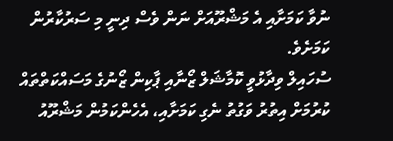ނުވާ ކަމަށާއި އެ މަޝްރޫއަށް ނަން ވެސް ދިނީ މި ސަރުކާރުން ކަމަށެވެ.
ސުހައިލް ވިދާޅުވީ ކޮމާޝަލް ޒޯނާއި ޕާކިން ޒޯނުގެ މަސައްކަތްތައް ކުރުމަށް އިތުރު ވަގުތު ނެގި ކަމަށާއި، އެހެންކަމުން މަޝްރޫއު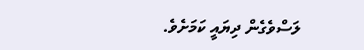ލަސްވެގެން ދިޔައީ ކަމަށެވެ.